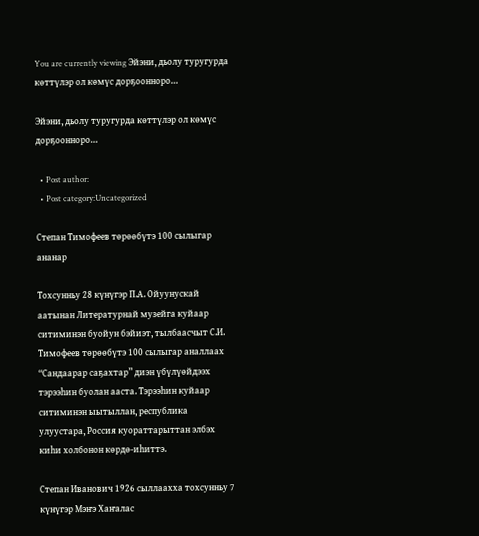You are currently viewing Эйэни, дьолу туругурда көттүлэр ол көмүс дорҕоонноро…

Эйэни, дьолу туругурда көттүлэр ол көмүс дорҕоонноро…

  • Post author:
  • Post category:Uncategorized

Степан Тимофеев төрөөбүтэ 100 сылыгар ананар

Тохсунньу 28 күнүгэр П.А. Ойуунускай аатынан Литературнай музейга куйаар ситиминэн буойун бэйиэт, тылбаасчыт С.И. Тимофеев төрөөбүтэ 100 сылыгар аналлаах “Сандаарар саҕахтар” диэн үбүлүөйдээх тэрээһин буолан ааста. Тэрээһин куйаар ситиминэн ыытыллан, республика улуустара, Россия куораттарыттан элбэх киһи холбонон көрдө-иһиттэ.

Степан Иванович 1926 сыллаахха тохсунньу 7 күнүгэр Мэҥэ Хаҥалас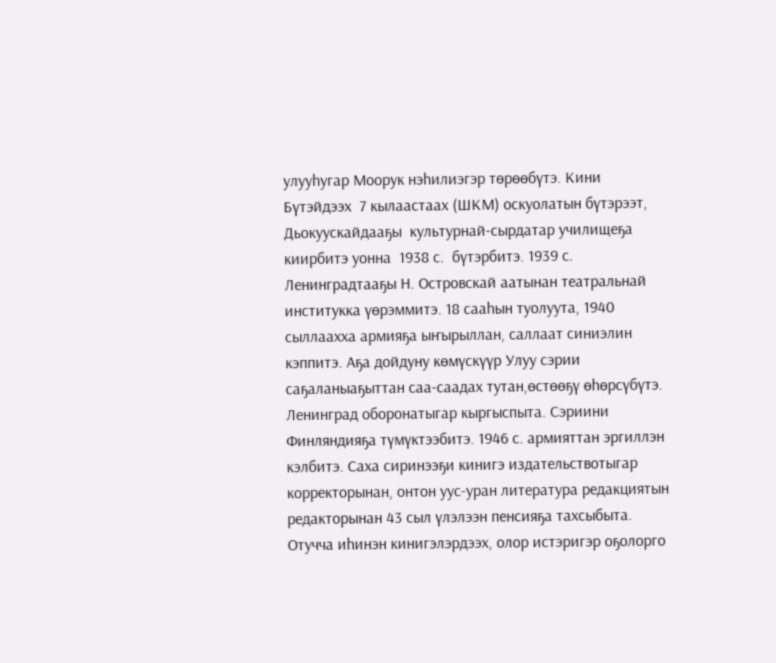улууһугар Моорук нэһилиэгэр төрөөбүтэ. Кини Бүтэйдээх  7 кылаастаах (ШКМ) оскуолатын бүтэрээт, Дьокуускайдааҕы  культурнай-сырдатар училищеҕа киирбитэ уонна  1938 с.  бүтэрбитэ. 1939 с. Ленинградтааҕы Н. Островскай аатынан театральнай институкка үөрэммитэ. 18 сааһын туолуута, 1940 сыллаахха армияҕа ыҥырыллан, саллаат синиэлин кэппитэ. Аҕа дойдуну көмүскүүр Улуу сэрии саҕаланыаҕыттан саа-саадах тутан,өстөөҕү өһөрсүбүтэ.  Ленинград оборонатыгар кыргыспыта. Сэриини Финляндияҕа түмүктээбитэ. 1946 с. армияттан эргиллэн кэлбитэ. Саха сиринээҕи кинигэ издательствотыгар корректорынан, онтон уус-уран литература редакциятын редакторынан 43 сыл үлэлээн пенсияҕа тахсыбыта. Отучча иһинэн кинигэлэрдээх, олор истэригэр оҕолорго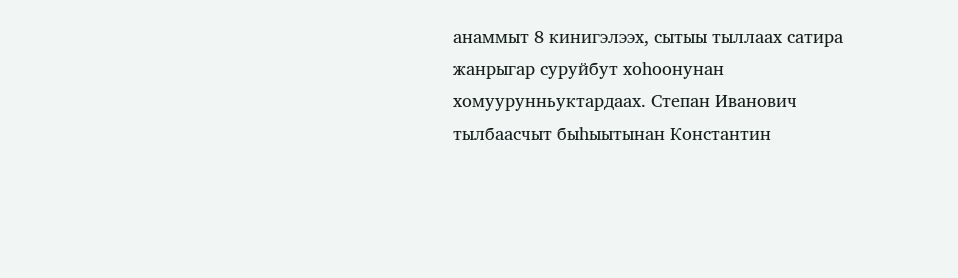анаммыт 8 кинигэлээх, сытыы тыллаах сатира жанрыгар суруйбут хоһоонунан хомуурунньуктардаах. Степан Иванович тылбаасчыт быһыытынан Константин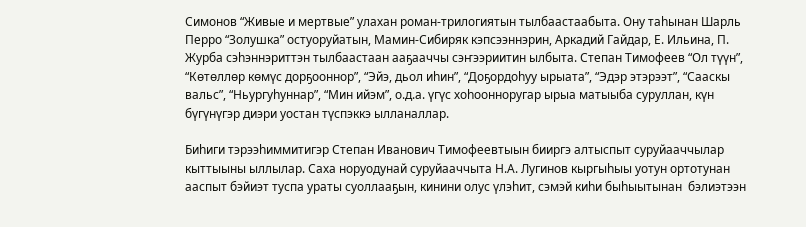Симонов “Живые и мертвые” улахан роман-трилогиятын тылбаастаабыта. Ону таһынан Шарль Перро “Золушка” остуоруйатын, Мамин-Сибиряк кэпсээннэрин, Аркадий Гайдар, Е. Ильина, П. Журба сэһэннэриттэн тылбаастаан ааҕааччы сэҥээриитин ылбыта. Степан Тимофеев “Ол түүн”, “Көтөллөр көмүс дорҕооннор”, “Эйэ, дьол иһин”, “Доҕордоһуу ырыата”, “Эдэр этэрээт”, “Сааскы вальс”, “Ньургуһуннар”, “Мин ийэм”, о.д.а. үгүс хоһоонноругар ырыа матыыба суруллан, күн бүгүнүгэр диэри уостан түспэккэ ылланаллар.

Биһиги тэрээһиммитигэр Степан Иванович Тимофеевтыын бииргэ алтыспыт суруйааччылар кыттыыны ыллылар. Саха норуодунай суруйааччыта Н.А. Лугинов кыргыһыы уотун ортотунан ааспыт бэйиэт туспа ураты суоллааҕын, кинини олус үлэһит, сэмэй киһи быһыытынан  бэлиэтээн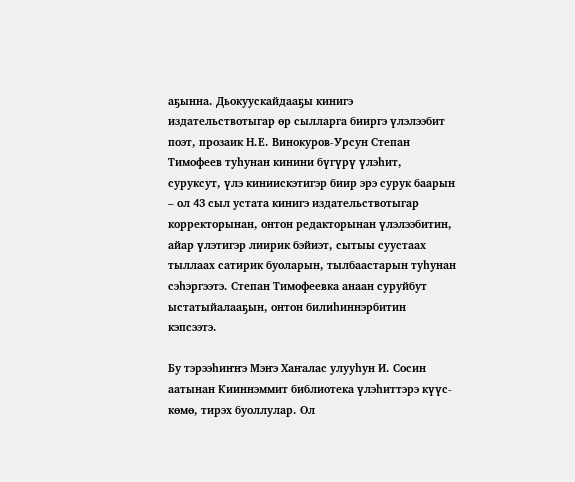аҕынна. Дьокуускайдааҕы кинигэ издательствотыгар өр сылларга бииргэ үлэлээбит поэт, прозаик Н.Е. Винокуров-Урсун Степан Тимофеев туһунан кинини бүгүрү үлэһит, суруксут, үлэ киниискэтигэр биир эрэ сурук баарын – ол 43 сыл устата кинигэ издательствотыгар корректорынан, онтон редакторынан үлэлээбитин, айар үлэтигэр лиирик бэйиэт, сытыы суустаах тыллаах сатирик буоларын, тылбаастарын туһунан сэһэргээтэ. Степан Тимофеевка анаан суруйбут ыстатыйалааҕын, онтон билиһиннэрбитин кэпсээтэ.

Бу тэрээһиҥҥэ Мэҥэ Хаҥалас улууһун И. Сосин аатынан Кииннэммит библиотека үлэһиттэрэ күүс-көмө, тирэх буоллулар. Ол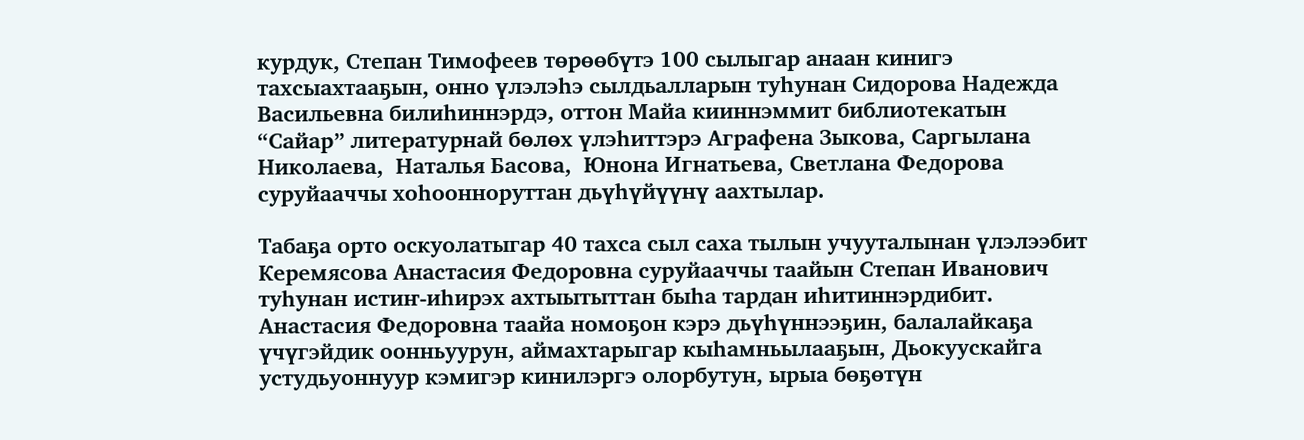курдук, Степан Тимофеев төрөөбүтэ 100 сылыгар анаан кинигэ тахсыахтааҕын, онно үлэлэһэ сылдьалларын туһунан Сидорова Надежда Васильевна билиһиннэрдэ, оттон Майа кииннэммит библиотекатын “Сайар” литературнай бөлөх үлэһиттэрэ Аграфена Зыкова, Саргылана Николаева,  Наталья Басова,  Юнона Игнатьева, Светлана Федорова   суруйааччы хоһоонноруттан дьүһүйүүнү аахтылар.

Табаҕа орто оскуолатыгар 40 тахса сыл саха тылын учууталынан үлэлээбит  Керемясова Анастасия Федоровна суруйааччы таайын Степан Иванович туһунан истиҥ-иһирэх ахтыытыттан быһа тардан иһитиннэрдибит. Анастасия Федоровна таайа номоҕон кэрэ дьүһүннээҕин, балалайкаҕа үчүгэйдик оонньуурун, аймахтарыгар кыһамньылааҕын, Дьокуускайга устудьуоннуур кэмигэр кинилэргэ олорбутун, ырыа бөҕөтүн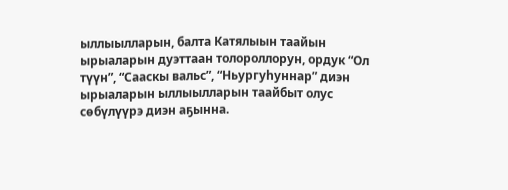ыллыылларын, балта Катялыын таайын ырыаларын дуэттаан толороллорун, ордук “Ол түүн”, “Сааскы вальс”, “Ньургуһуннар” диэн ырыаларын ыллыылларын таайбыт олус сөбүлүүрэ диэн аҕынна.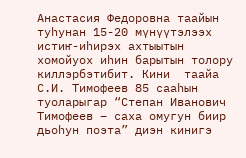Анастасия Федоровна таайын туһунан 15-20 мүнүүтэлээх истиҥ-иһирэх ахтыытын хомойуох иһин барытын толору киллэрбэтибит. Кини  таайа С.И. Тимофеев 85 сааһын туоларыгар “Степан Иванович Тимофеев – саха омугун биир дьоһун поэта” диэн кинигэ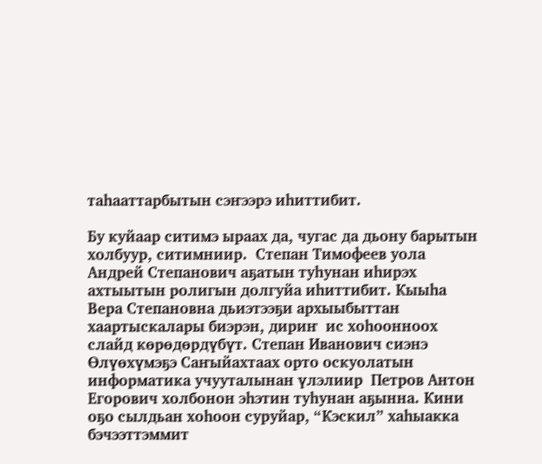таһааттарбытын сэҥээрэ иһиттибит.

Бу куйаар ситимэ ыраах да, чугас да дьону барытын холбуур, ситимниир.  Степан Тимофеев уола Андрей Степанович аҕатын туһунан иһирэх ахтыытын ролигын долгуйа иһиттибит. Кыыһа Вера Степановна дьиэтээҕи архыыбыттан хаартыскалары биэрэн, дириҥ  ис хоһоонноох слайд көрөдөрдүбүт. Степан Иванович сиэнэ  Өлүөхүмэҕэ Саҥыйахтаах орто оскуолатын информатика учууталынан үлэлиир  Петров Антон Егорович холбонон эһэтин туһунан аҕынна. Кини оҕо сылдьан хоһоон суруйар, “Кэскил” хаһыакка бэчээттэммит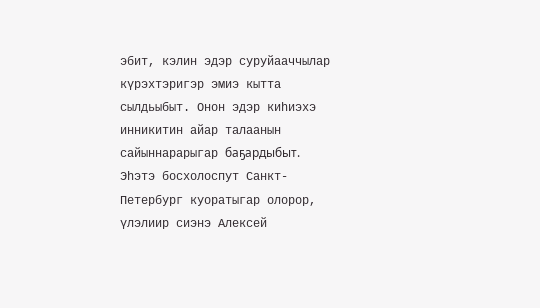эбит, кэлин эдэр суруйааччылар күрэхтэригэр эмиэ кытта сылдьыбыт. Онон эдэр киһиэхэ инникитин айар талаанын сайыннарарыгар баҕардыбыт. Эһэтэ босхолоспут Санкт-Петербург куоратыгар олорор, үлэлиир сиэнэ Алексей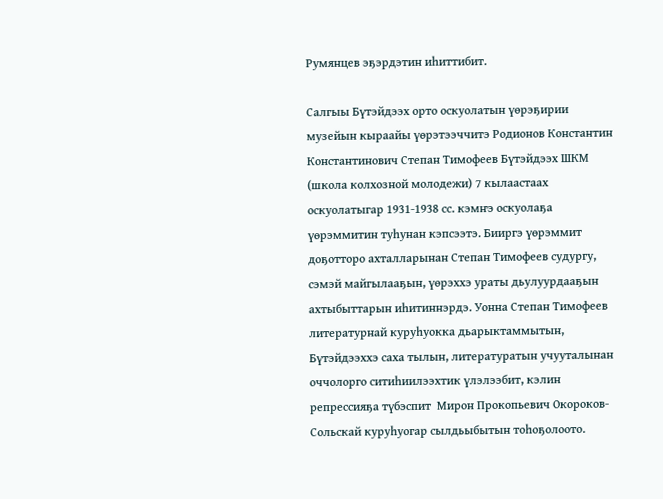Румянцев эҕэрдэтин иһиттибит.

Салгыы Бүтэйдээх орто оскуолатын үөрэҕирии музейын кыраайы үөрэтээччитэ Родионов Константин Константинович Степан Тимофеев Бүтэйдээх ШКМ (школа колхозной молодежи) 7 кылаастаах оскуолатыгар 1931-1938 сс. кэмҥэ оскуолаҕа үөрэммитин туһунан кэпсээтэ. Бииргэ үөрэммит доҕотторо ахталларынан Степан Тимофеев судургу, сэмэй майгылааҕын, үөрэххэ ураты дьулуурдааҕын ахтыбыттарын иһитиннэрдэ. Уонна Степан Тимофеев литературнай куруһуокка дьарыктаммытын, Бүтэйдээххэ саха тылын, литературатын учууталынан оччолорго ситиһиилээхтик үлэлээбит, кэлин репрессияҕа түбэспит  Мирон Прокопьевич Окороков-Сольскай куруһуогар сылдьыбытын тоһоҕолоото.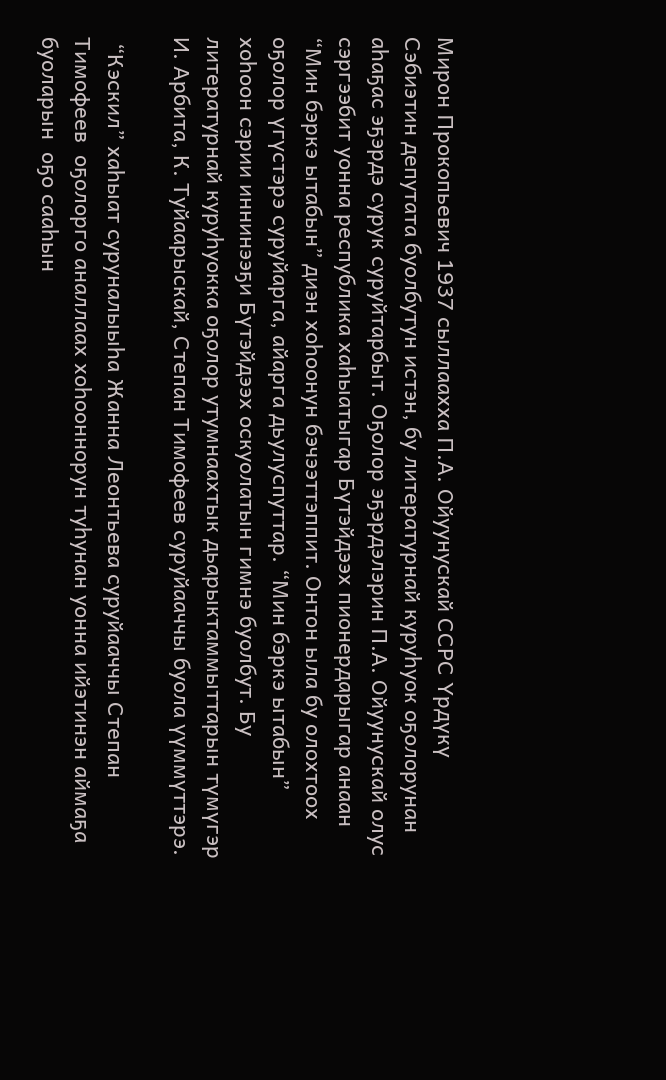Мирон Прокопьевич 1937 сыллаахха П.А. Ойуунускай ССРС Үрдүкү Сэбиэтин депутата буолбутун истэн, бу литературнай куруһуок оҕолорунан аһаҕас эҕэрдэ сурук суруйтарбыт. Оҕолор эҕэрдэлэрин П.А. Ойуунускай олус сэргээбит уонна республика хаһыатыгар Бүтэйдээх пионердарыгар анаан “Мин бэркэ ытабын” диэн хоһоонун бэчээттэппит. Онтон ыла бу олохтоох оҕолор үгүстэрэ суруйарга, айарга дьулуспуттар. “Мин бэркэ ытабын”  хоһоон сэрии иннинээҕи Бүтэйдээх оскуолатын гимнэ буолбут. Бу литературнай куруһуокка оҕолор утумнаахтык дьарыктаммыттарын түмүгэр И. Арбита, К. Туйаарыскай, Степан Тимофеев суруйааччы буола үүммүттэрэ.

 “Кэскил” хаһыат суруналыыһа Жанна Леонтьева суруйааччы Степан Тимофеев  оҕолорго аналлаах хоһооннорун туһунан уонна ийэтинэн аймаҕа буоларын  оҕо сааһын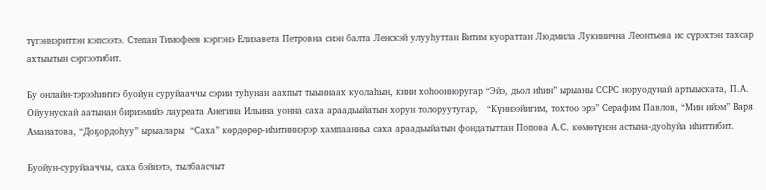түгэннэриттэн кэпсээтэ. Степан Тимофеев кэргэнэ Елизавета Петровна сиэн балта Ленскэй улууһуттан Витим куораттан Людмила Лукинична Леонтьева ис сүрэхтэн тахсар ахтыытын сэргээтибит.

Бу онлайн-тэрээһиҥҥэ буойун суруйааччы сэрии туһунан аахпыт тыыннаах куолаһын, кини хоһоонноругар “Эйэ, дьол иһин” ырыаны ССРС норуодунай артыыската, П.А. Ойуунускай аатынан бириэмийэ лауреата Анегина Ильина уонна саха араадьыйатын хорун толоруутугар,   “Күннээйигим, тохтоо эрэ” Серафим Павлов, “Мин ийэм” Варя Аманатова, “Доҕордоһуу” ырыалары  “Саха” көрдөрөр-иһитиннэрэр хампаанньа саха араадьыйатын фондатыттан Попова А.С. көмөтүнэн астына-дуоһуйа иһиттибит.

Буойун-суруйааччы, саха бэйиэтэ, тылбаасчыт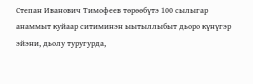Степан Иванович Тимофеев төрөөбүтэ 100 сылыгар анаммыт куйаар ситиминэн ыытыллыбыт дьоро күнүгэр эйэни, дьолу туругурда,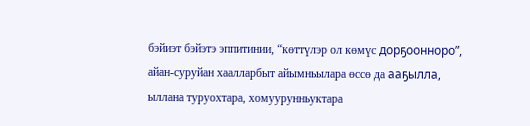бэйиэт бэйэтэ эппитинии, “көттүлэр ол көмүс дорҕоонноро”,   айан-суруйан хаалларбыт айымньылара өссө да ааҕылла, ыллана туруохтара, хомуурунньуктара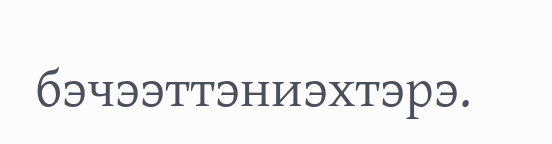бэчээттэниэхтэрэ.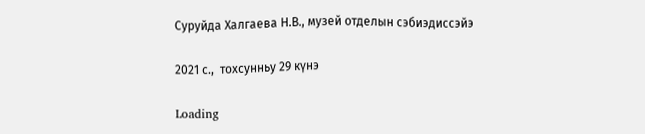Суруйда Халгаева Н.В., музей отделын сэбиэдиссэйэ

2021 с.,  тохсунньу 29 күнэ

Loading